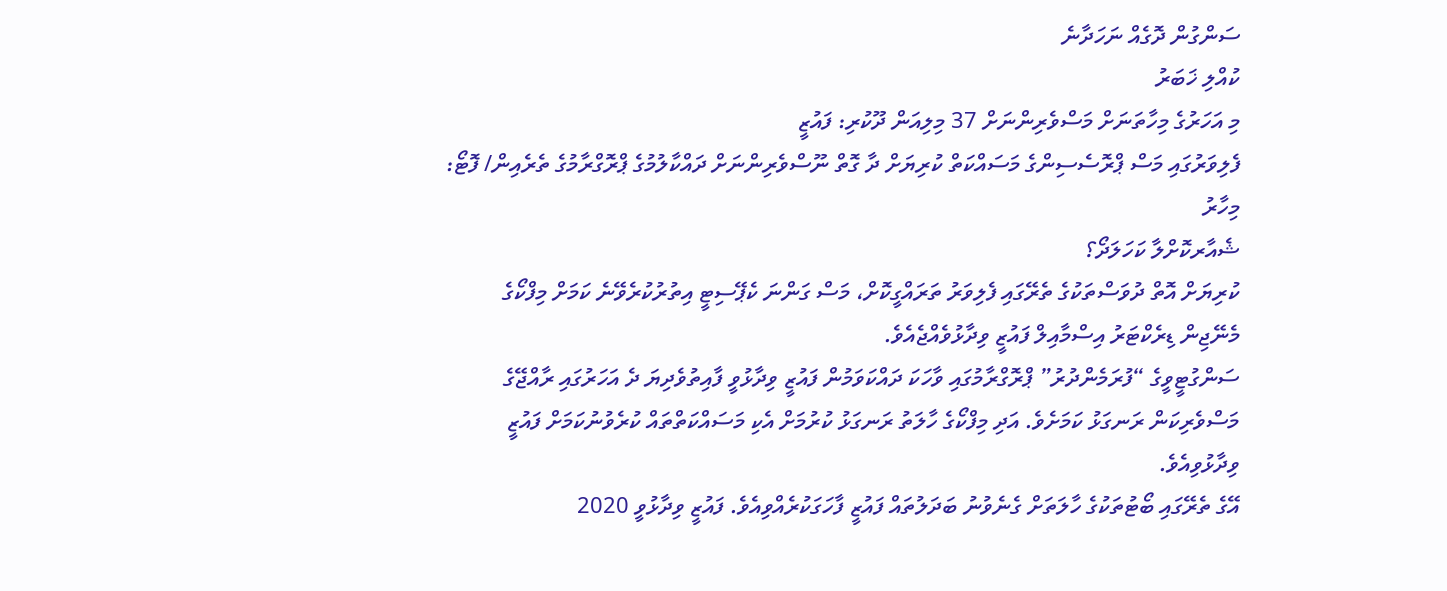ސަންގުން ދޮގެއް ނަހަދާނެ
ކުއްލި ޚަބަރު
މި އަހަރުގެ މިހާތަނަށް މަސްވެރިންނަށް 37 މިލިއަން ދޫކުރި: ފައުޒީ
ފެލިވަރުގައި މަސް ޕްރޮސެސިންގެ މަސައްކަތް ކުރިޔަށް ދާ ގޮތް ނޫސްވެރިންނަށް ދައްކާލުމުގެ ޕްރޮގްރާމުގެ ތެރެއިން/ ފޮޓޯ: މިހާރު
ޝެއާރކޮށްލާ ކަހަލަދޯ؟
ކުރިޔަށް އޮތް ދުވަސްތަކުގެ ތެރޭގައި ފެލިވަރު ތަރައްގީކޮށް، މަސް ގަންނަ ކެޕޭސިޓީ އިތުރުކުރެވޭނެ ކަމަށް މިފްކޯގެ މެނޭޖިން ޑިރެކްޓަރު އިސްމާއިލް ފައުޒީ ވިދާޅުވެއްޖެއެވެ.
ސަންގުޓީވީގެ “ފުރަމެންދުރު” ޕްރޮގްރާމުގައި ވާހަކަ ދައްކަވަމުން ފައުޒީ ވިދާޅުވީ ފާއިތުވެދިޔަ ދެ އަހަރުގައި ރާއްޖޭގެ މަސްވެރިކަން ރަނގަޅު ކަމަށެވެ. އަދި މިފްކޯގެ ހާލަތު ރަނގަޅު ކުރުމަށް އެކި މަސައްކަތްތައް ކުރެވުނުކަމަށް ފައުޒީ ވިދާޅުވިއެވެ.
އޭގެ ތެރޭގައި ބޯޓުތަކުގެ ހާލަތަށް ގެނެވުނު ބަދަލުތައް ފައުޒީ ފާހަގަކުރެއްވިއެވެ. ފައުޒީ ވިދާޅުވީ 2020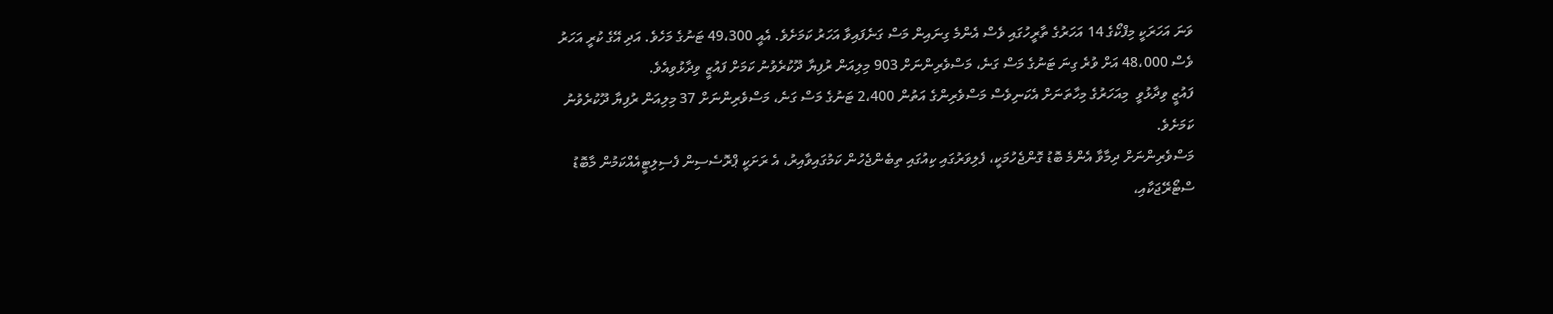ވަނަ އަހަރަކީ މިފްކޯގެ 14 އަހަރުގެ ތާރީހުގައި ވެސް އެންމެ ގިނައިން މަސް ގަނެފައިވާ އަހަރު ކަމަށެވެ. އެއީ 49،300 ޓަނުގެ މަހެވެ. އަދި އޭގެ ކުރީ އަހަރު ވެސް 48،000 އަށް ވުރެ ގިނަ ޓަނުގެ މަސް ގަނެ، މަސްވެރިންނަށް 903 މިލިއަން ރުފިޔާ ދޫކުރެވުނު ކަމަށް ފައުޒީ ވިދާޅުވިއެވެ.
ފައުޒީ ވިދާޅުވީ  މިއަހަރުގެ މިހާތަނަށް އެކަނިވެސް މަސްވެރިންގެ އަތުން 2،400 ޓަނުގެ މަސް ގަނެ، މަސްވެރިންނަށް 37 މިލިއަން ރުފިޔާ ދޫކުރެވުނު ކަމަށެވެ.
މަސްވެރިންނަށް ދިމާވާ އެންމެ ބޮޑު ގޮންޖެހުމަކީ، ފެލިވަރުގައި ކިއުގައި ތިބެންޖެހުން ކަމުގައިވާއިރު، އެ ރަށަކީ ޕްރޮސެސިން ފެސިލިޓީއެއްކަމުން މާބޮޑު ސްޓޯރޭޖަކާއި،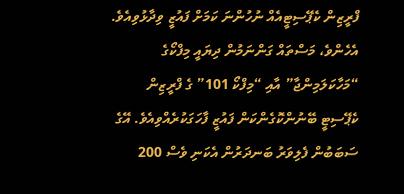ފްރީޒިން ކެޕޭސިޓީއެއް ނުހުންނަ ކަމަށް ފައުޒީ ވިދާޅުވިއެވެ.
އެހެންވެ، މަސްތައް ގަންނަމުން ދިޔައީ މިފްކޯގެ “މަހާކަލަމިންޖާ” އާއި “މިފްކޯ 101” ގެ ފްރީޒިން ކެޕޭސިޓީ ބޭނުންކޮގެންކަން ފައުޒީ ފާހަގަކުރެއްވިއެވެ. އޭގެ ސަބަބުން ފެލިވަރު ބަނދަރުން އެކަނި ވެސް 200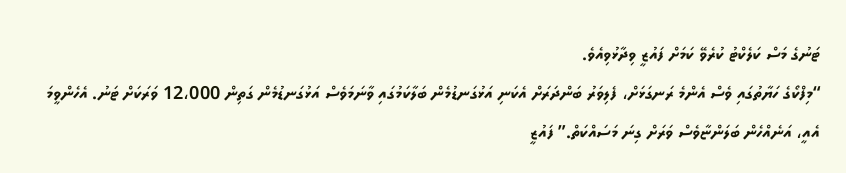ޓަނުގެ މަސް ކަލެކްޓު ކުރެވޭ ކަމަށް ފައުޒީ ވިދާޅުވިއެވެ.
“މިފްކޯގެ ހަޔާތުގައި ވެސް އެންމެ ރަނގަޅަށް، ފެލިވަރު ބަންދަރަށް އެކަނި އަޅުގަނޑުމެން ބަލާކަމުގައި ވާނަމަވެސް އަޅުގަނޑުމެން ގަތިން 12،000 ވަރަކަށް ޓަނު. އެހެންވީމަ އެއީ، އަނެއްހެން ބަލަންޏާވެސް ވަރަށް ގިނަ މަސައްކަތް.” ފައުޒީ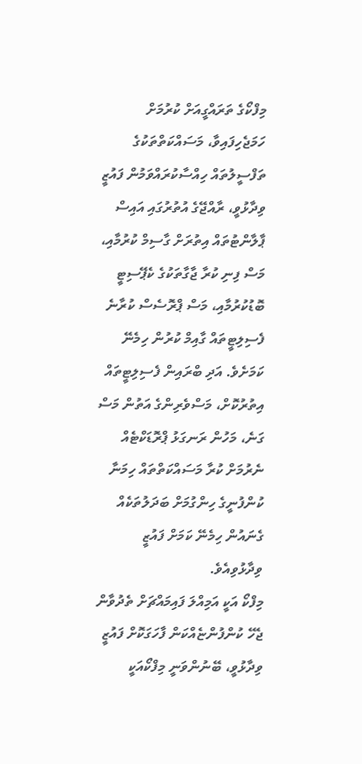މިފްކޯގެ ތަރައްގީއަށް ކުރުމަށް ހަމަޖެހިފައިވާ، މަސައްކަތްތަކުގެ ތަފްސީލުތައް ހިއްސާކުރައްވަމުން ފައުޒީ ވިދާޅުވީ، ރާއްޖޭގެ އުތުރުގައި އައިސް ޕާލާންޓުތައް އިތުރަށް ގާސިމް ކުރުމާއި، މަސް ފިނި ކުރާ ޖާގާތަކުގެ ކެޕޭސިޓީ ބޮޑުކުރުމާއި، މަސް ޕްރޮސެސް ކުރާނެ ފެސިލިޓީތައް ގާއިމް ކުރުން ހިމެނޭ ކަމަށެވެ. އަދި ބްރައިން ފެސިލިޓީތައް އިތުރުކޮށް، މަސްވެރިންގެ އަތުން މަސް ގަނެ، މަހުން ރަނގަޅު ޕްރޮޑަކްޓެއް ނެރުމަށް ކުރާ މަސައްކަތްތައް ހިމަނާ ކުންފުނީގެ ހިންގުމަށް ބަދަލުތަކެއް ގެނައުން ހިމެނޭ ކަމަށް ފައުޒީ ވިދާޅުވިއެވެ.
މިފްކޯ އަކީ އަމިއްލަ ފައިމައްޗަށް ތެދުވާން ޖެހޭ ކުންފުންޏެއްކަން ފާހަގަކޮށް ފައުޒީ ވިދާޅުވީ، ބޭނުންވަނީ މިފްކޯއަކީ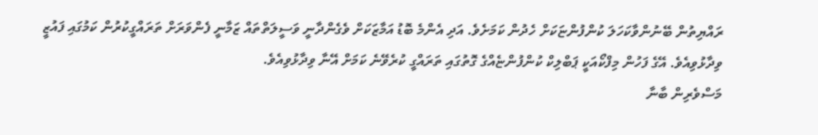ރައްޔިތުން ބޭނުންވާކަހަލަ ކުންފުންޏަކަށް ހެދުން ކަމަށެވެ. އަދި އެންމެ ބޮޑު އަމާޒަކަށް ވެގެންދާނީ ވަސީލަތްތައް ޒަމާނީ ފެންވަރަށް ތަރައްގީކުރުން ކަމުގައި ފައުޒީ ވިދާޅުވިއެވެ. އޭގެ ފަހުން މިފްކޯއަކީ ޕަބްލިކް ކުންފުންޏެއްގެ ގޮތުގައި ތަރައްގީ ކުރެވޭނެ ކަމަށް އޭނާ ވިދާޅުވިއެވެ.
މަސްވެރިން ބާނާ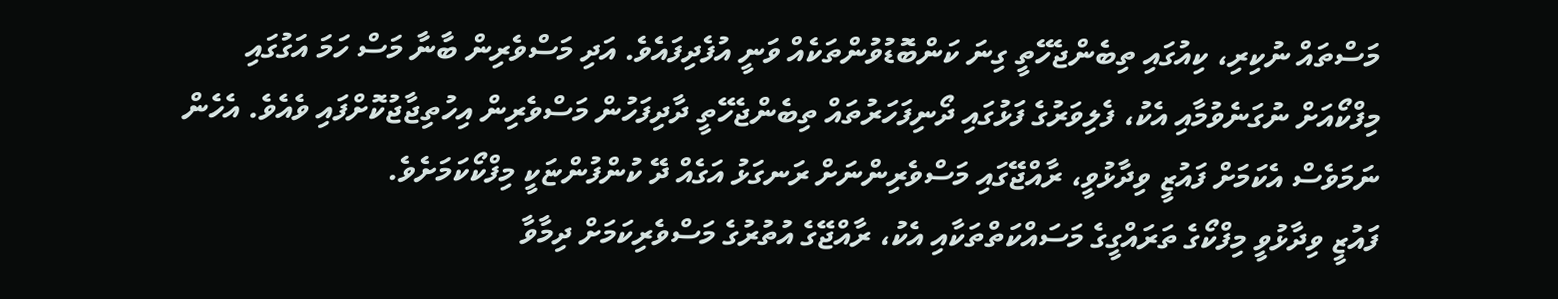މަސްތައް ނުކިރި، ކިއުގައި ތިބެންޖެހޭތީ ގިނަ ކަންބޮޑުވުންތަކެއް ވަނީ އުފެދިފައެވެ. އަދި މަސްވެރިން ބާނާ މަސް ހަމަ އަގުގައި މިފްކޯއަށް ނުގަނެވުމާއި އެކު، ފެލިވަރުގެ ފަޅުގައި ދޯނިފަހަރުތައް ތިބެންޖެހޭތީ ދާދިފަހުން މަސްވެރިން އިހުތިޖާޖުކޮށްފައި ވެއެވެ. އެހެން ނަމަވެސް އެކަމަށް ފައުޒީ ވިދާޅުވީ، ރާއްޖޭގައި މަސްވެރިންނަށް ރަނގަޅު އަގެއް ދޭ ކުންފުންޏަކީ މިފްކޯކަމަށެވެ.
ފައުޒީ ވިދާޅުވީ މިފްކޯގެ ތަރައްގީގެ މަސައްކަތްތަކާއި އެކު، ރާއްޖޭގެ އުތުރުގެ މަސްވެރިކަމަށް ދިމާވާ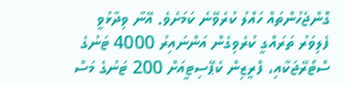ގޮންޖެހުންތައް ހައްލު ކުރެވޭނެ ކަމަށެވެ. އޭނާ ވިދާޅުވީ ފެލިވަރު ތަރައްގީ ކުރެވިގެން އަންނައިރު 4000 ޓަނުގެ ސްޓޯރޭޖަކާއި، ފްރީޒިން ކެޕޭސިޓީއަށް 200 ޓަނުގެ މަސް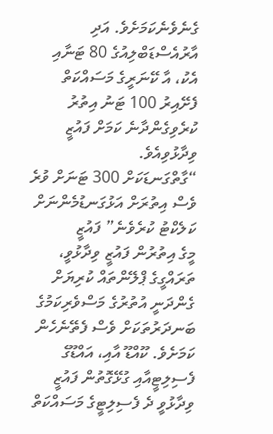ގެނެވެނެކަމަށެވެ. އަދި އާރުއެސްޑަބްލިއުގެ 80 ޓަނާއި އެކު، އާ ކޭނަރީގެ މަސައްކަތް ފެށޭއިރު 100 ޓަނު އިތުރު ކުރެވިގެންދާނެ ކަމަށް ފައުޒީ ވިދާޅުވިއެވެ.
“ގާތްގަނޑަކަށް 300 ޓަނަށް ވުރެ ވެސް އިތުރަށް އަޅުގަނޑުމެންނަށް ކަލެކްޓު ކުރެވެނެ” ފައުޒީ
މީގެ އިތުރުން ފައުޒީ ވިދާޅުވީ، ތަރައްގީގެ ޕްލޭންތައް ކުރިޔަށް ގެންދަނީ އުތުރުގެ މަސްވެރިކަމުގެ ބަނދަރުތަކަށް ވެސް ފެތޭނެހެން ކަމަށެވެ. ކޫއްޑޫ އާއި، އައްޑޫގެ ފެސިލިޓީއާއި ގުޅޭގޮތުން ފައުޒީ ވިދާޅުވީ ދެ ފެސިލިޓީގެ މަސައްކަތް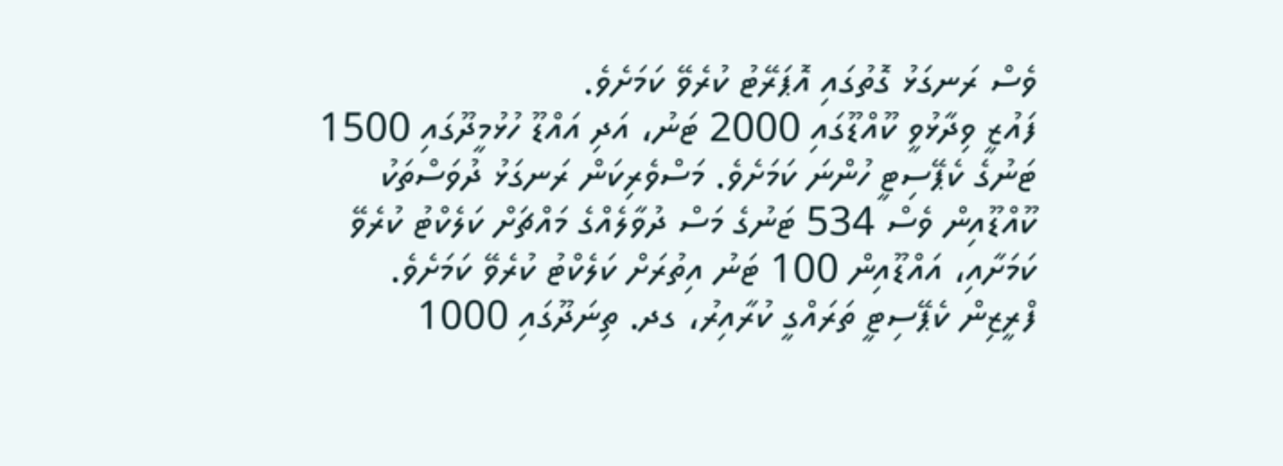ވެސް ރަނގަޅު ގޮތުގައި އޮޕަރޭޓު ކުރެވޭ ކަމަށެވެ.
ފައުޒީ ވިދާޅުވީ ކޫއްޑޫގައި 2000 ޓަނު، އަދި އައްޑޫ ހުޅުމީދޫގައި 1500 ޓަނުގެ ކެޕޭސިޓީ ހުންނަ ކަމަށެވެ. މަސްވެރިކަން ރަނގަޅު ދުވަސްތަކު ކޫއްޑޫއިން ވެސް 534 ޓަނުގެ މަސް ދުވާލެއްގެ މައްޗަށް ކަލެކްޓު ކުރެވޭ ކަމަށާއި، އައްޑޫއިން 100 ޓަނު އިތުރަށް ކަލެކްޓު ކުރެވޭ ކަމަށެވެ.
ފްރީޒިން ކެޕޭސިޓީ ތަރައްގީ ކުރާއިރު، ގދ. ތިނަދޫގައި 1000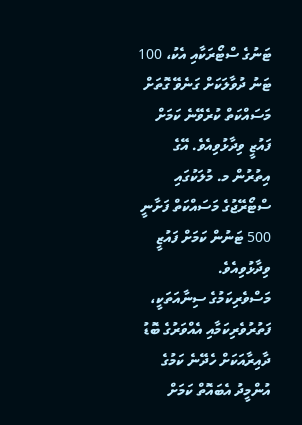ޓަނުގެ ސްޓޯރަކާއި އެކު، 100 ޓަނު ދުވާލަކަށް ގަނެވޭ ގޮތަށް މަސައްކަތް ކުރެވޭނެ ކަމަށް ފައުޒީ ވިދާޅުވިއެވެ. އޭގެ އިތުރުން މ. މުލަކުގައި ސްޓޯރޭޖުގެ މަސައްކަތް ފަށާނީ 500 ޓަނުން ކަމަށް ފައުޒީ ވިދާޅުވިއެވެ.
މަސްވެރިކަމުގެ ސިނާއަތަކީ، ފަތުރުވެރިކަމާއި އެއްވަރުގެ ބޮޑު ދާއިރާއަކަށް ހެދޭނެ ކަމުގެ އުންމީދު އެބައޮތް ކަމަށް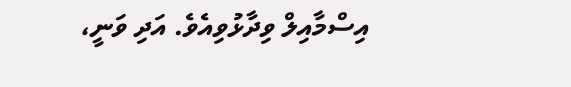އިސްމާއިލް ވިދާޅުވިއެވެ. އަދި ވަނީ،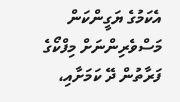އެކަމުގެ ޔަގީންކަން މަސްވެރިންނަށް މިފްކޯގެ ފަރާތުން ދޭ ކަމަށާއި،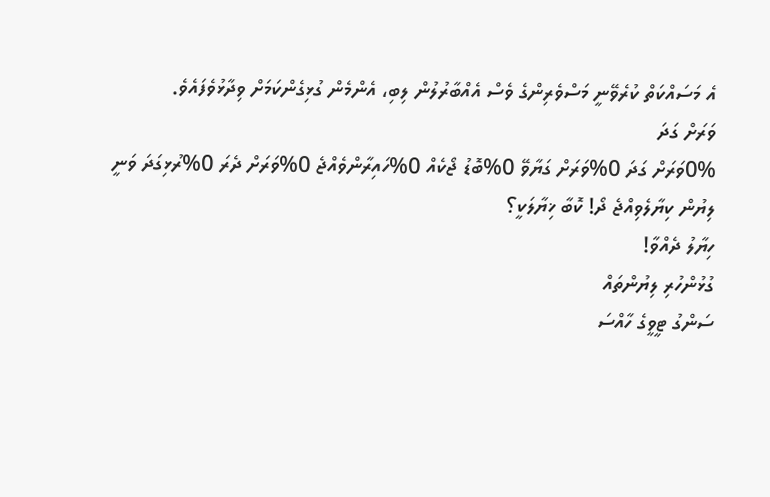އެ މަސައްކަތް ކުރެވޭނީ މަސްވެރިންގެ ވެސް އެއްބާރުލުން ލިބި، އެންމެން ގުޅިގެންކަމަށް ވިދާޅުވެފައެވެ.
ވަރަށް ގަދަ
0%ވަރަށް ގަދަ 0%ވަރަށް ގަޔާވޭ 0%ބޮޑު ޖޯކެއް 0%ހައިރާންވެއްޖެ 0%ވަރަށް ދެރަ 0%ރުޅިގަދަ ވަނީ
ލިޔުން ކިޔާލެވިއްޖެ ދޯ! ކޮބާ ޚިޔާލަކީ؟
ހިޔާލު ދެއްވާ!
ގުޅުންހުރި ލިޔުންތައް
ސަންގު ޓީވީގެ ހާއްސަ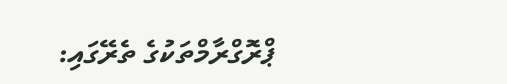ޕްރޮގްރާމްތަކުގެ ތެރޭގައި: